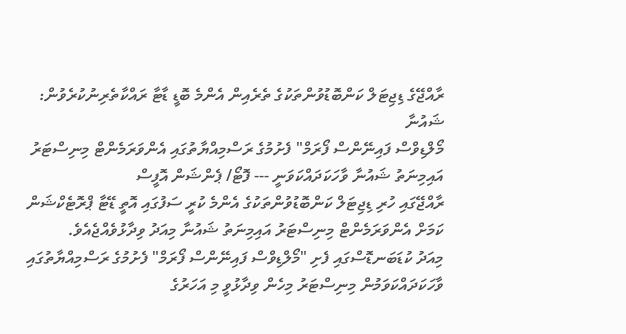ރާއްޖޭގެ ޑިޖިޓަލް ކަންބޮޑުވުންތަކުގެ ތެރެއިން އެންމެ ބޮޑީ ޑާޓާ ރައްކާތެރިނުކުރެވުން: ޝައުނާ
މޯލްޑިވްސް ފައިނޭންސް ފޯރަމް" ފެށުމުގެ ރަސްމިއްޔާތުގައި އެންވަރަމެންޓް މިނިސްޓަރު އައިމިނަތު ޝައުނާ ވާހަކަދައްކަވަނީ --- ފޮޓޯ/ ޕެންޝަން އޮފީސް
ރާއްޖޭގައި ހުރި ޑިޖިޓަލް ކަންބޮޑުވުންތަކުގެ އެންމެ ކުރީ ސަފުގައި އޮތީ ޑޭޓާ ޕްރޮޓެކްޝަން ކަމަށް އެންވަރަމެންޓް މިނިސްޓަރު އައިމިނަތު ޝައުނާ މިއަދު ވިދާޅުވެއްޖެއެވެ.
މިއަދު ކުޑަބަނޑޮސްގައި ފެށި "މޯލްޑިވްސް ފައިނޭންސް ފޯރަމް" ފެށުމުގެ ރަސްމިއްޔާތުގައި ވާހަކަދައްކަވަމުން މިނިސްޓަރު މިހެން ވިދާޅުވީ މި އަހަރުގެ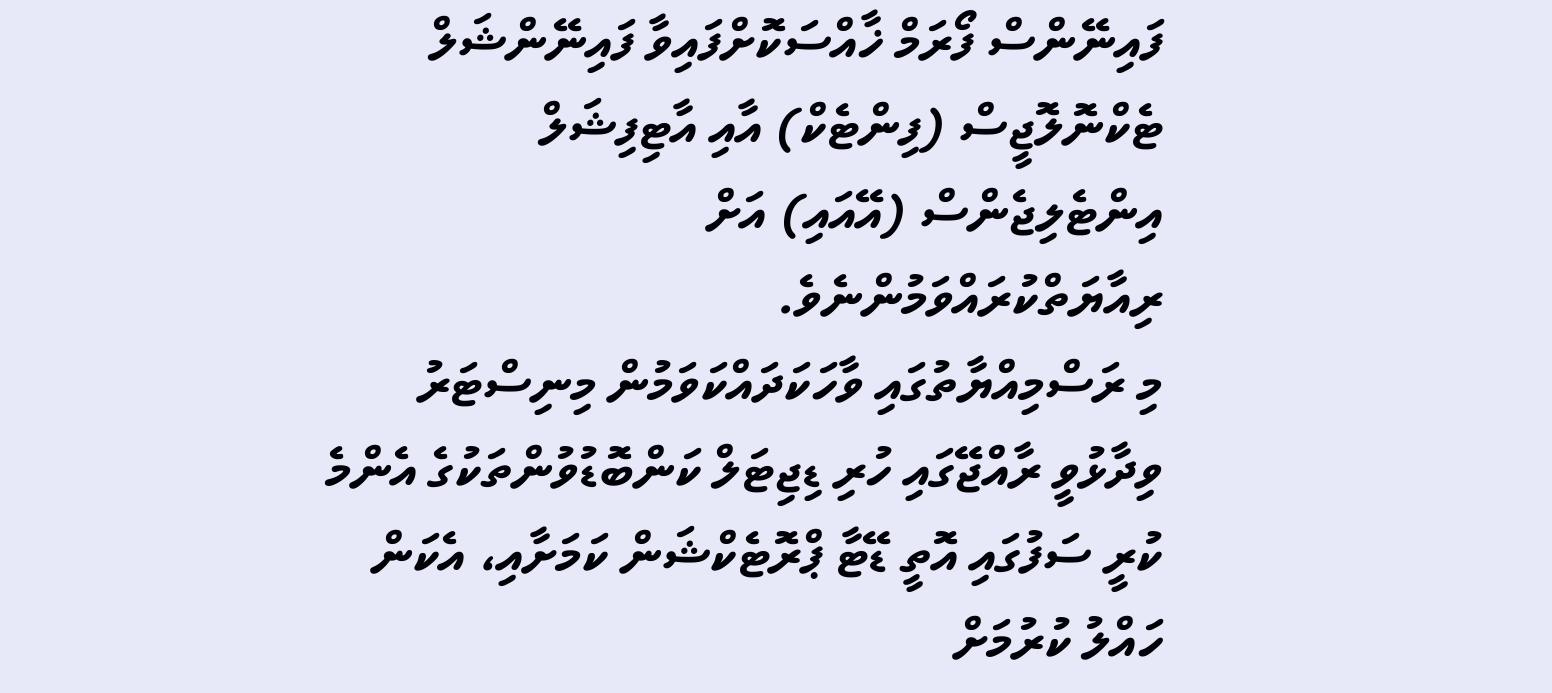ފައިނޭންސް ފޯރަމް ޚާއްސަކޮށްފައިވާ ފައިނޭންޝަލް ޓެކްނޮލޮޖީސް (ފިންޓެކް) އާއި އާޓިފިޝަލް އިންޓެލިޖެންސް (އޭއައި) އަށް ރިއާޔަތްކުރައްވަމުންނެވެ.
މި ރަސްމިއްޔާތުގައި ވާހަކަދައްކަވަމުން މިނިސްޓަރު ވިދާޅުވީ ރާއްޖޭގައި ހުރި ޑިޖިޓަލް ކަންބޮޑުވުންތަކުގެ އެންމެ ކުރީ ސަފުގައި އޮތީ ޑޭޓާ ޕްރޮޓެކްޝަން ކަމަށާއި، އެކަން ހައްލު ކުރުމަށް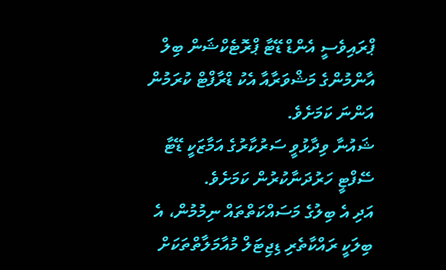ޕްރައިވެސީ އެންޑް ޑޭޓާ ޕްރޮޓެކްޝަން ބިލް އާންމުންގެ މަޝްވަރާއާ އެކު ޑްރާފްޓް ކުރަމުން އަންނަ ކަމަށެވެ.
ޝައުނާ ވިދާޅުވީ ސަރުކާރުގެ އަމާޒަކީ ޑޭޓާ ސޭފްޓީ ހަރުދަނާކުރުން ކަމަށެވެ.
އަދި އެ ބިލުގެ މަސައްކަތްތައް ނިމުމުން، އެ ބިލަކީ ރައްކާތެރި ޑިޖިޓަލް މުއާމަލާތްތަކަށް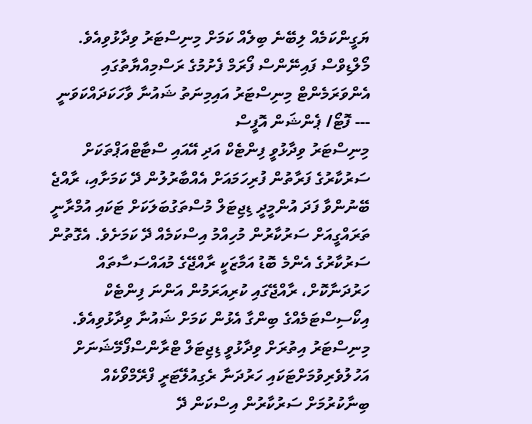ޔަގީންކަމެއް ލިބޭނެ ބިލެއް ކަމަށް މިނިސްޓަރު ވިދާޅުވިއެވެ.
މޯލްޑިވްސް ފައިނޭންސް ފޯރަމް ފެށުމުގެ ރަސްމިއްޔާތުގައި އެންވަރަމެންޓް މިނިސްޓަރު އައިމިނަތު ޝައުނާ ވާހަކަދައްކަވަނީ --- ފޮޓޯ/ ޕެންޝަން އޮފީސް
މިނިސްޓަރު ވިދާޅުވީ ފިންޓެކް އަދި އޭއައި ސްޓާޓްއަޕްތަކަށް ސަރުކާރުގެ ފަރާތުން ފުރިހަމައަށް އެއްބާރުލުން ދޭ ކަމަށާއި، ރާއްޖެ ބޭނުންވާ ފަދަ އުންމީދީ ޑިޖިޓަލް މުސްތަގުބަލަކަށް ޓަކައި އުމްރާނީ ތަރައްގީއަށް ސަރުކާރުން މުހިއްމު އިސްކަމެއް ދޭ ކަމަށެވެ. އެގޮތުން ސަރުކާރުގެ އެންމެ ބޮޑު އަމާޒަކީ ރާއްޖޭގެ މުއައްސަސާތައް ހަރުދަނާކޮށް، ރާއްޖޭގައި ކުރިއަރަމުން އަންނަ ފިންޓެކް އިކޯސިސްޓަމެއްގެ ބިންގާ އެޅުން ކަމަށް ޝައުނާ ވިދާޅުވިއެވެ.
މިނިސްޓަރު އިތުރަށް ވިދާޅުވީ ޑިޖިޓަލް ޓްރާންސްފޯމޭޝަނަށް އަހުލުވެރިވުމަށްޓަކައި ހަރުދަނާ ރެގިއުލޭޓަރީ ފްރޭމްވޯކެއް ބިނާކުރުމަށް ސަރުކާރުން އިސްކަން ދޭ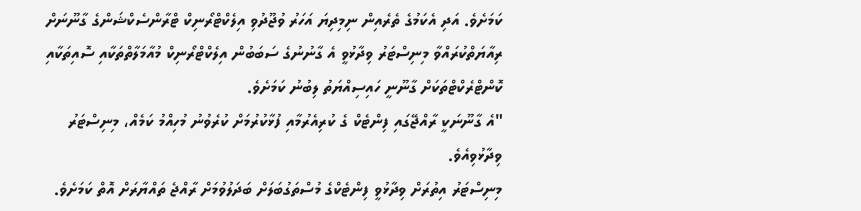ކަމަށެވެ. އަދި އެކަމުގެ ތެރެއިން ނިމިދިޔަ އަހަރު ވުޖޫދުވި އިލެކްޓްރޯނިކް ޓްރާންސެކްޝަންގެ ގާނޫނަށް ރިއާޔަތްކުރައްވާ މިނިސްޓަރު ވިދާޅުވީ އެ ގާނުނުގެ ސަބަބުން އިލެކްޓްރޯނިކް މުއާމަލާތްތަކާއި ސޮއިތަކާއި ކޮންޓްރެކްޓްތަކަށް ގާނޫނީ ހައިސިއްޔަތު ލިބުނު ކަމަށެވެ.
"އެ ގާނޫނަކީ ރާއްޖޭގައި ފިންޓެކް ގެ ކުރިއެރުމާއި ފުޅާކުރުމަށް ކުރެވުނު މުހިއްމު ކަމެއް، މިނިސްޓަރު ވިދާޅުވިއެވެ.
މިނިސްޓަރު އިތުރަށް ވިދާޅުވީ ފިންޓެކްގެ މުސްތަގުބަލަށް ބަދަލުވުމަށް ރާއްޖެ ތައްޔާރަށް އޮތް ކަމަށެވެ.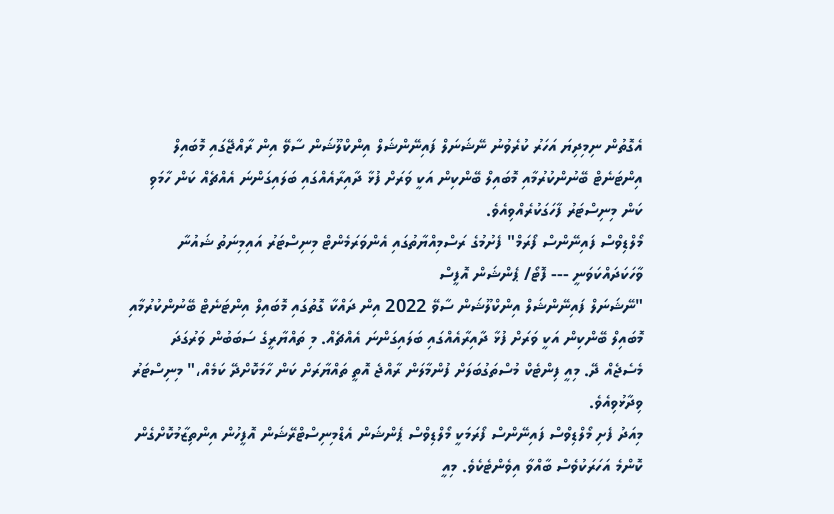އެގޮތުން ނިމިދިޔަ އަހަރު ކުރެވުނު ނޭޝަނަލް ފައިނޭންޝަލް އިންކްލޫޝަން ސާވޭ އިން ރާއްޖޭގައި މޮބައިލް އިންޓަނެޓް ބޭނުންކުރުމާއި މޮބައިލް ބޭންކިން އަކީ ވަރަށް ފުޅާ ދާއިރާއެއްގައި ބަލައިގަންނަ އެއްޗެއް ކަން ހާމަވި ކަން މިނިސްޓަރު ފާހަގަކުރެއްވިއެވެ.
މޯލްޑިވްސް ފައިނޭންސް ފޯރަމް" ފެށުމުގެ ރަސްމިއްޔާތުގައި އެންވަރަމެންޓް މިނިސްޓަރު އައިމިނަތު ޝައުނާ ވާހަކަދައްކަވަނީ --- ފޮޓޯ/ ޕެންޝަން އޮފީސް
"ނޭޝަނަލް ފައިނޭންޝަލް އިންކްލޫޝަން ސާވޭ 2022 އިން ދައްކާ ގޮތުގައި މޮބައިލް އިންޓަނެޓް ބޭނުންކުރުމާއި މޮބައިލް ބޭންކިން އަކީ ވަރަށް ފުޅާ ދާއިރާއެއްގައި ބަލައިގަންނަ އެއްޗެއް. މި ތައްޔާރީގެ ސަބަބުން ވަރުގަދަ މެސެޖެއް ދޭ. މިއީ ފިންޓެކް މުސްތަގުބަލަށް ފުންމާލަން ރާއްޖެ އޮތީ ތައްޔާރަށް ކަން ހާމަކޮށްދޭ ކަމެއް،" މިނިސްޓަރު ވިދާޅުވިއެވެ.
މިއަދު ފެށި މޯލްޑިވްސް ފައިނޭންސް ފޯރަމަކީ މޯލްޑިވްސް ޕެންޝަން އެޑްމިނިސްޓްރޭޝަން އޮފީހުން އިންތިޒާމުކޮށްގެން ކޮންމެ އަހަރަކުވެސް ބާއްވާ އިވެންޓެކެވެ. މިއީ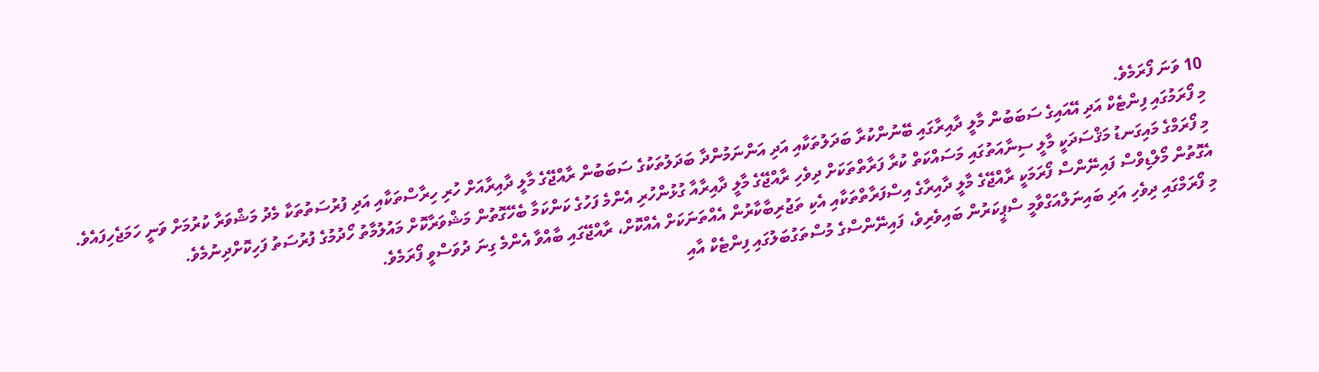10 ވަނަ ފޯރަމެވެ.
މި ފޯރަމުގައި ފިންޓެކް އަދި އޭއައިގެ ސަބަބުން މާލީ ދާއިރާގައި ބޭނުންކުރާ ބަދަލުތަކާއި އަދި އަންނަމުންދާ ބަދަލުތަކުގެ ސަބަބުން ރާއްޖޭގެ މާލީ ދާއިރާއަށް ހުރި ހިރާސްތަކާއި އަދި ފުރުސަތުތަކާ މެދު މަޝްވަރާ ކުރުމަށް ވަނީ ހަމަޖެހިފައެވެ.
މި ފޯރަމްގެ މައިގަނޑު މަޤްސަދަކީ މާލީ ސިނާއަތުގައި މަސައްކަތް ކުރާ ފަރާތްތަކަށް ދިވެހި ރާއްޖޭގެ މާލީ ދާއިރާއާ ގުޅުންހުރި އެންމެ ފަހުގެ ކަންކަމާ ބެހޭގޮތުން މަޝްވަރާކޮށް މައުލުމާތު ހޯދުމުގެ ފުރުސަތު ފަހިކޮށްދިނުމެވެ.
އެގޮތުން މޯލްޑިވްސް ފައިނޭންސް ފޯރަމަކީ ރާއްޖޭގެ މާލީ ދާއިރާގެ އިސްފަރާތްތަކާއި އެކި ތަޖުރިބާކާރުން އެއްތަނަކަށް އެއްކޮށް، ރާއްޖޭގައި ބާއްވާ އެންމެ ގިނަ ދުވަސްވީ ފޯރަމެވެ.
މި ފޯރަމްގައި ދިވެހި އަދި ބައިނަލްއަގްވާމީ ސްޕީކަރުން ބައިވެރިވެ، ފައިނޭންސްގެ މުސްތަގުބަލުގައި ފިންޓެކް އާއި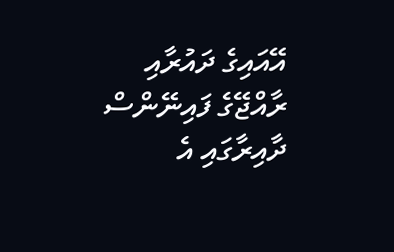އޭއައިގެ ދައުރާއި ރާއްޖޭގެ ފައިނޭންސް ދާއިރާގައި އެ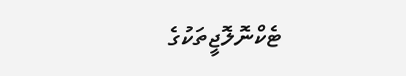ޓެކްނޮލޮޖީތަކުގެ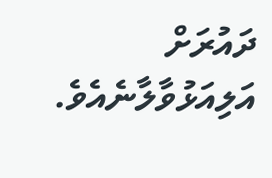ދައުރަށް އަލިއަޅުވާލާނެއެވެ.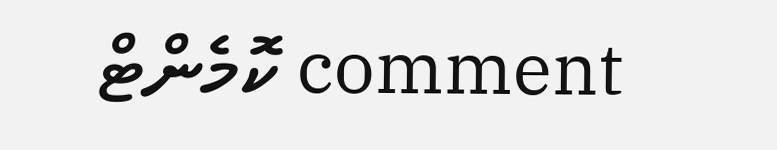comment ކޮމެންޓް